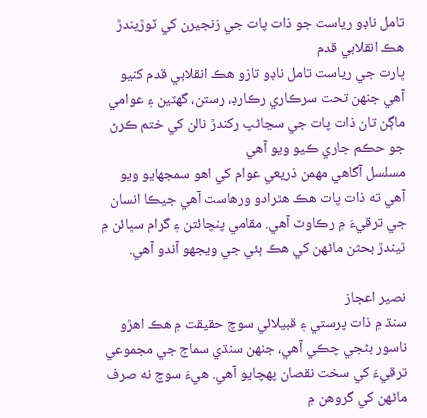تامل ناڊو رياست جو ذات پات جي زنجيرن کي ٽوڙيندڙ هڪ انقلابي قدم
ڀارت جي رياست تامل ناڊو تازو ھڪ انقلابي قدم کنيو آھي جنھن تحت سرڪاري رڪارڊ، رستن، گھٽين ۽ عوامي ماڳن تان ذات پات جي سڃاڻپ رکندڙ نالن کي ختم ڪرڻ جو حڪم جاري ڪيو ويو آھي
مسلسل آگاهي مهمن ذريعي عوام کي اهو سمجهايو ويو آهي ته ذات پات هڪ هٿرادو ورهاست آهي جيڪا انسان جي ترقيءَ ۾ رڪاوٽ آهي. مقامي پنچائتن ۽ گرام سڀائن ۾ ٿيندڙ بحثن ماڻهن کي هڪ ٻئي جي ويجهو آندو آهي.

نصير اعجاز
سنڌ ۾ ذات پرستي ۽ قبيلائي سوچ حقيقت ۾ هڪ اهڙو ناسور بڻجي چڪي آهي، جنهن سنڌي سماج جي مجموعي ترقيءَ کي سخت نقصان پهچايو آهي. هيءَ سوچ نه صرف ماڻهن کي گروھن ۾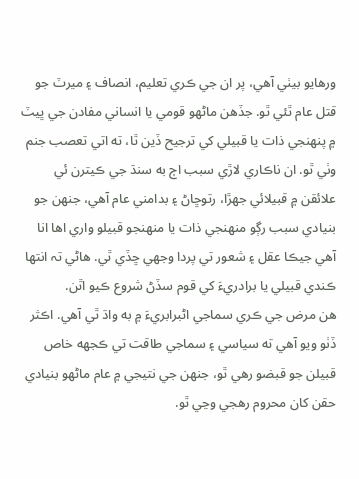ورهايو بيٺي آهي، پر ان جي ڪري تعليم، انصاف ۽ ميرٽ جو قتل عام ٿئي ٿو. جڏهن ماڻهو قومي يا انساني مفادن جي ڀيٽ ۾ پنهنجي ذات يا قبيلي کي ترجيح ڏين ٿا، ته اتي تعصب جنم وٺي ٿو. ان ناڪاري لاڙي سبب اڄ به سنڌ جي ڪيترن ئي علائقن ۾ قبيلائي جهڙا، رتوڇاڻ ۽ بدامني عام آهي، جنهن جو بنيادي سبب رڳو منهنجي ذات يا منهنجو قبيلو واري اها انا آهي جيڪا عقل ۽ شعور تي پردا وجهي ڇڏي ٿي. ھاڻي تہ انتھا ڪندي قبيلي يا برادريءَ کي قوم سڏڻ شروع ڪيو اٿن.
هن مرض جي ڪري سماجي اڻبرابريءَ ۾ به واڌ ٿي آهي. اڪثر ڏٺو ويو آهي ته سياسي ۽ سماجي طاقت تي ڪجهه خاص قبيلن جو قبضو رهي ٿو، جنهن جي نتيجي ۾ عام ماڻهو بنيادي حقن کان محروم رهجي وڃي ٿو.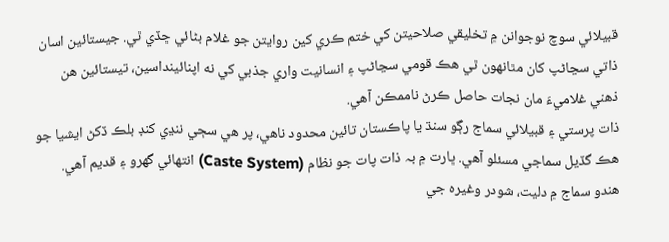قبيلائي سوچ نوجوانن ۾ تخليقي صلاحيتن کي ختم ڪري کين روايتن جو غلام بڻائي ڇڏي ٿي. جيستائين اسان ذاتي سڃاڻپ کان مٿانهون ٿي هڪ قومي سڃاڻپ ۽ انسانيت واري جذبي کي نه اپنائينداسين، تيستائين هن ذهني غلاميءَ مان نجات حاصل ڪرڻ ناممڪن آهي.
ذات پرستي ۽ قبيلائي سماج رڳو سنڌ يا پاڪستان تائين محدود ناهي، پر هي سڄي ننڍي کنڊ بلڪ ڏکڻ ايشيا جو هڪ گڏيل سماجي مسئلو آهي. ڀارت ۾ بہ ذات پات جو نظام (Caste System) انتهائي گهرو ۽ قديم آهي. هندو سماج ۾ دليت، شودر وغيره جي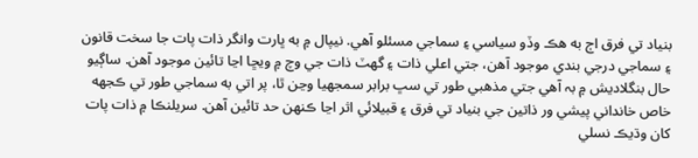بنياد تي فرق اڄ به هڪ وڏو سياسي ۽ سماجي مسئلو آهي. نيپال ۾ به ڀارت وانگر ذات پات جا سخت قانون ۽ سماجي درجي بندي موجود آهن، جتي اعلي ذات ۽ گهٽ ذات جي وچ ۾ ويڇا اڃا تائين موجود آهن. ساڳيو حال بنگلاديش ۾ بہ آھي جتي مذهبي طور تي سڀ برابر سمجهيا وڃن ٿا، پر اتي به سماجي طور تي ڪجهه خاص خانداني پيشي ور ذاتين جي بنياد تي فرق ۽ قبيلائي اثر اڃا ڪنهن حد تائين آهن. سريلنڪا ۾ ذات پات کان وڌيڪ نسلي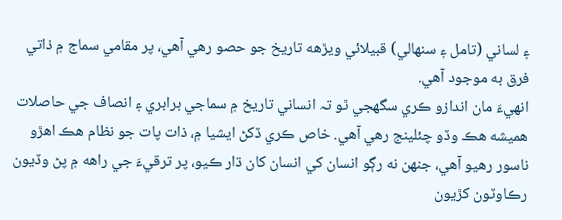۽ لساني (تامل ۽ سنهالي) قبيلائي ويڙهه تاريخ جو حصو رهي آهي، پر مقامي سماج ۾ ذاتي فرق به موجود آهي.
انھيءَ مان اندازو ڪري سگھجي ٿو تہ انساني تاريخ ۾ سماجي برابري ۽ انصاف جي حاصلات هميشه هڪ وڏو چئلينج رهي آهي. خاص ڪري ڏکڻ ايشيا ۾، ذات پات جو نظام هڪ اهڙو ناسور رهيو آهي، جنهن نه رڳو انسان کي انسان کان ڌار ڪيو، پر ترقيءَ جي راهه ۾ پڻ وڏيون رڪاوٽون کڙيون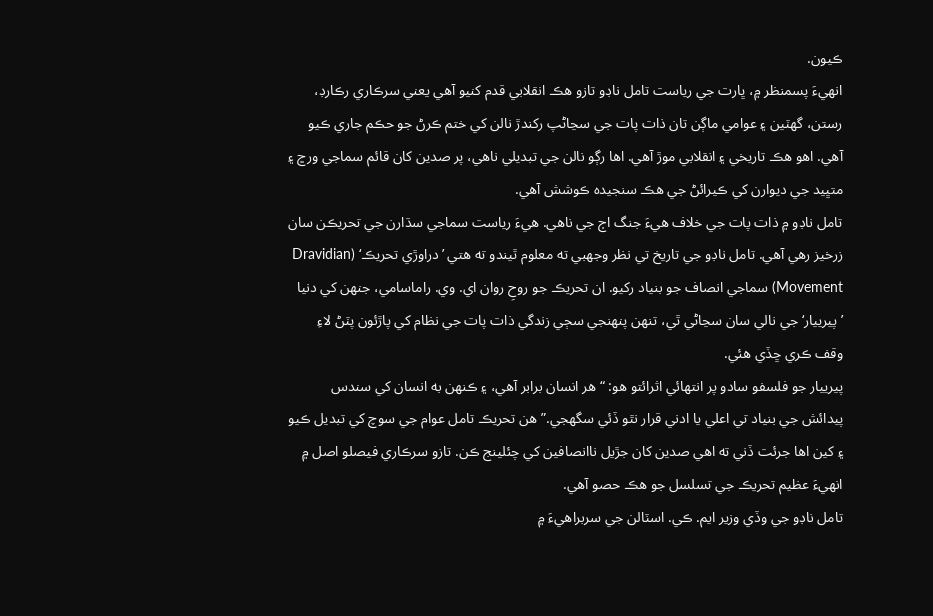ڪيون.
انھيءَ پسمنظر ۾، ڀارت جي رياست تامل ناڊو تازو ھڪ انقلابي قدم کنيو آھي يعني سرڪاري رڪارڊ، رستن، گھٽين ۽ عوامي ماڳن تان ذات پات جي سڃاڻپ رکندڙ نالن کي ختم ڪرڻ جو حڪم جاري ڪيو آھي. اھو هڪ تاريخي ۽ انقلابي موڙ آهي. اھا رڳو نالن جي تبديلي ناهي، پر صدين کان قائم سماجي ورڇ ۽ متڀيد جي ديوارن کي ڪيرائڻ جي هڪ سنجيده ڪوشش آهي.
تامل ناڊو ۾ ذات پات جي خلاف هيءَ جنگ اڄ جي ناهي. هيءَ رياست سماجي سڌارن جي تحريڪن سان زرخيز رهي آهي. تامل ناڊو جي تاريخ تي نظر وجهبي ته معلوم ٿيندو ته هتي ’دراوڙي تحريڪ‘ (Dravidian Movement) سماجي انصاف جو بنياد رکيو. ان تحريڪ جو روحِ روان اي. وي. راماسامي، جنهن کي دنيا ’پيرييار‘ جي نالي سان سڃاڻي ٿي، تنهن پنهنجي سڄي زندگي ذات پات جي نظام کي پاڙئون پٽڻ لاءِ وقف ڪري ڇڏي هئي.
پيرييار جو فلسفو سادو پر انتهائي اثرائتو هو: “هر انسان برابر آهي، ۽ ڪنهن به انسان کي سندس پيدائش جي بنياد تي اعلي يا ادني قرار نٿو ڏئي سگهجي.” هن تحريڪ تامل عوام جي سوچ کي تبديل ڪيو ۽ کين اها جرئت ڏني ته اهي صدين کان جڙيل ناانصافين کي چئلينج ڪن. تازو سرڪاري فيصلو اصل ۾ انهيءَ عظيم تحريڪ جي تسلسل جو هڪ حصو آهي.
تامل ناڊو جي وڏي وزير ايم. ڪي. اسٽالن جي سربراھيءَ ۾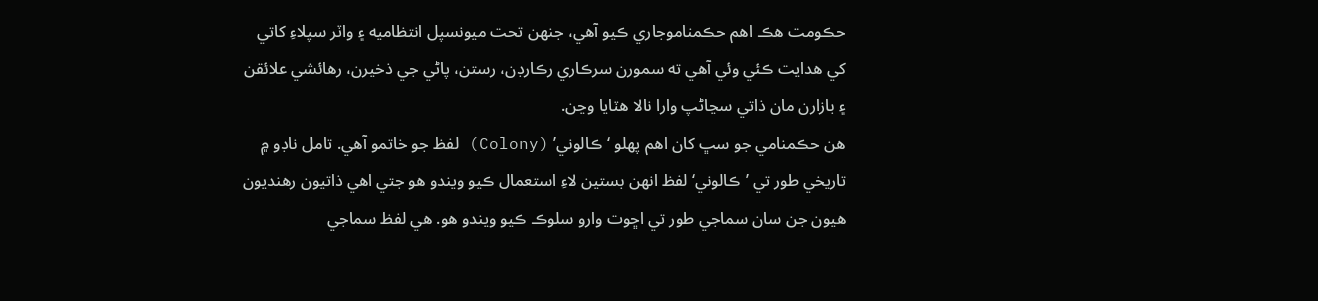حڪومت هڪ اهم حڪمناموجاري ڪيو آهي، جنهن تحت ميونسپل انتظاميه ۽ واٽر سپلاءِ کاتي کي هدايت ڪئي وئي آهي ته سمورن سرڪاري رڪارڊن، رستن، پاڻي جي ذخيرن، رهائشي علائقن ۽ بازارن مان ذاتي سڃاڻپ وارا نالا هٽايا وڃن.
هن حڪمنامي جو سڀ کان اهم پهلو ‘ڪالوني’ (Colony) لفظ جو خاتمو آهي. تامل ناڊو ۾ تاريخي طور تي ’ڪالوني‘ لفظ انهن بستين لاءِ استعمال ڪيو ويندو هو جتي اهي ذاتيون رهنديون هيون جن سان سماجي طور تي اڇوت وارو سلوڪ ڪيو ويندو هو. هي لفظ سماجي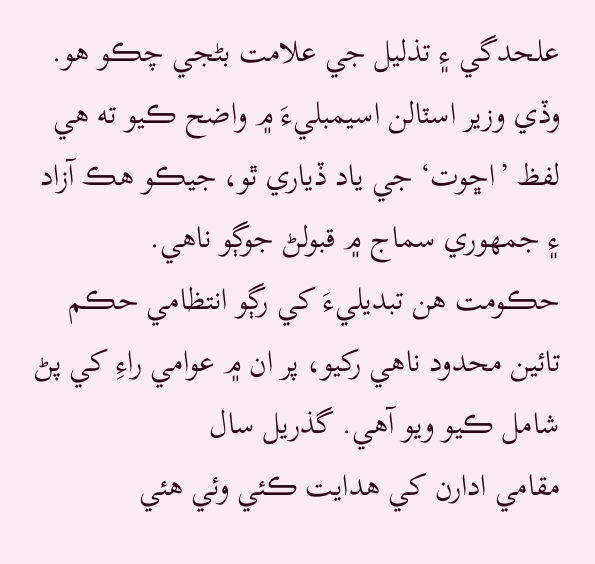علحدگي ۽ تذليل جي علامت بڻجي چڪو هو. وڏي وزير اسٽالن اسيمبليءَ ۾ واضح ڪيو ته هي لفظ ’اڇوت‘ جي ياد ڏياري ٿو، جيڪو هڪ آزاد ۽ جمهوري سماج ۾ قبولڻ جوڳو ناهي.
حڪومت هن تبديليءَ کي رڳو انتظامي حڪم تائين محدود ناهي رکيو، پر ان ۾ عوامي راءِ کي پڻ شامل ڪيو ويو آهي. گذريل سال
مقامي ادارن کي هدايت ڪئي وئي ھئي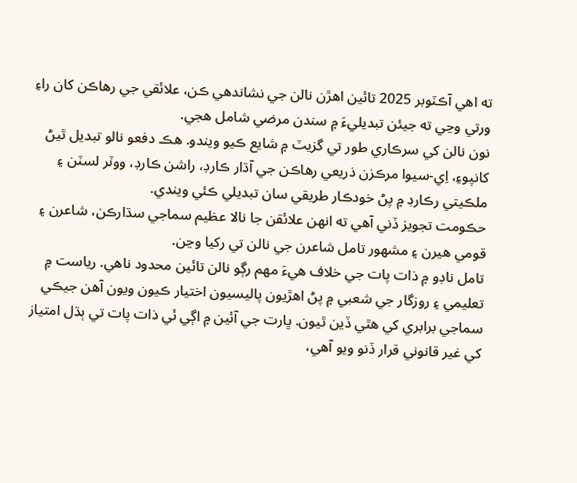ته اهي آڪٽوبر 2025 تائين اهڙن نالن جي نشاندهي ڪن، علائقي جي رهاڪن کان راءِ ورتي وڃي ته جيئن تبديليءَ ۾ سندن مرضي شامل هجي.
نون نالن کي سرڪاري طور تي گزيٽ ۾ شايع ڪيو ويندو. هڪ دفعو نالو تبديل ٿيڻ کانپوءِ، اِي-سيوا مرڪزن ذريعي رهاڪن جي آڌار ڪارڊ، راشن ڪارڊ، ووٽر لسٽن ۽ ملڪيتي رڪارڊ ۾ پڻ خودڪار طريقي سان تبديلي ڪئي ويندي.
حڪومت تجويز ڏني آهي ته انهن علائقن جا نالا عظيم سماجي سڌارڪن، شاعرن ۽ قومي هيرن ۽ مشهور تامل شاعرن جي نالن تي رکيا وڃن.
تامل ناڊو ۾ ذات پات جي خلاف هيءَ مهم رڳو نالن تائين محدود ناهي. رياست ۾ تعليمي ۽ روزگار جي شعبي ۾ پڻ اهڙيون پاليسيون اختيار ڪيون ويون آهن جيڪي سماجي برابري کي هٿي ڏين ٿيون. ڀارت جي آئين ۾ اڳي ئي ذات پات تي ٻڌل امتياز کي غير قانوني قرار ڏنو ويو آهي،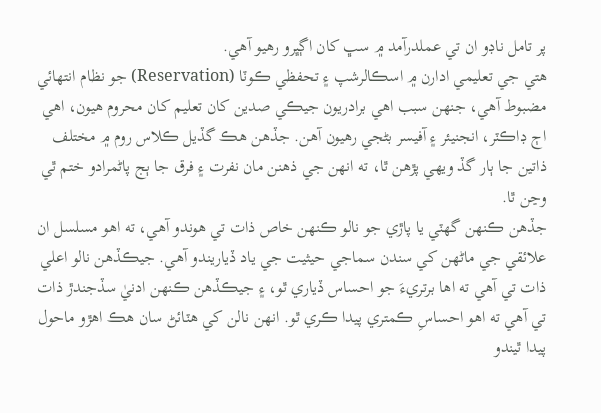پر تامل ناڊو ان تي عملدرآمد ۾ سڀ کان اڳڀرو رهيو آهي.
هتي جي تعليمي ادارن ۾ اسڪالرشپ ۽ تحفظي ڪوٽا (Reservation) جو نظام انتهائي مضبوط آهي، جنهن سبب اهي برادريون جيڪي صدين کان تعليم کان محروم هيون، اهي اڄ ڊاڪٽر، انجنيئر ۽ آفيسر بڻجي رهيون آهن. جڏهن هڪ گڏيل ڪلاس روم ۾ مختلف ذاتين جا ٻار گڏ ويهي پڙهن ٿا، ته انهن جي ذهنن مان نفرت ۽ فرق جا ٻج پاڻمرادو ختم ٿي وڃن ٿا.
جڏهن ڪنهن گهٽي يا پاڙي جو نالو ڪنهن خاص ذات تي هوندو آهي، ته اهو مسلسل ان علائقي جي ماڻهن کي سندن سماجي حيثيت جي ياد ڏياريندو آهي. جيڪڏهن نالو اعلي ذات تي آهي ته اها برتريءَ جو احساس ڏياري ٿو، ۽ جيڪڏهن ڪنهن ادنيٰ سڏجندڙ ذات تي آهي ته اهو احساسِ ڪمتري پيدا ڪري ٿو. انهن نالن کي هٽائڻ سان هڪ اهڙو ماحول پيدا ٿيندو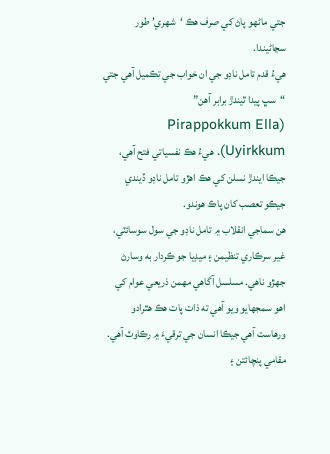جتي ماڻهو پاڻ کي صرف هڪ ‘شهري’ طور سڃاڻيندا.
هيءُ قدم تامل ناڊو جي ان خواب جي تڪميل آهي جتي “سڀ پيدا ٿيندڙ برابر آهن” (Pirappokkum Ella Uyirkkum). هيءُ هڪ نفسياتي فتح آهي، جيڪا ايندڙ نسلن کي هڪ اهڙو تامل ناڊو ڏيندي جيڪو تعصب کان پاڪ هوندو.
هن سماجي انقلاب ۾ تامل ناڊو جي سول سوسائٽي، غير سرڪاري تنظيمن ۽ ميڊيا جو ڪردار به وسارڻ جهڙو ناهي. مسلسل آگاهي مهمن ذريعي عوام کي اهو سمجهايو ويو آهي ته ذات پات هڪ هٿرادو ورهاست آهي جيڪا انسان جي ترقيءَ ۾ رڪاوٽ آهي. مقامي پنچائتن ۽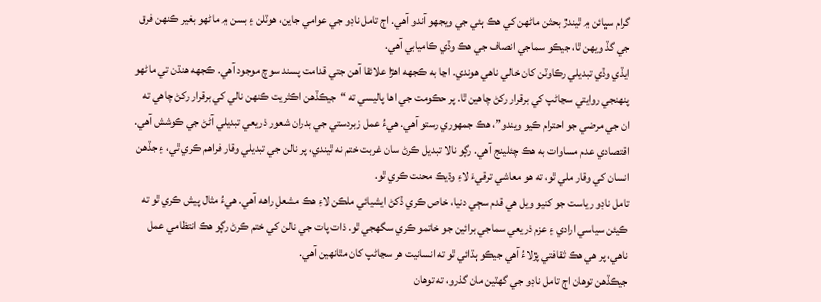گرام سڀائن ۾ ٿيندڙ بحثن ماڻهن کي هڪ ٻئي جي ويجهو آندو آهي. اڄ تامل ناڊو جي عوامي جاين، هوٽلن ۽ بسن ۾ ماڻهو بغير ڪنهن فرق جي گڏ ويهن ٿا، جيڪو سماجي انصاف جي هڪ وڏي ڪاميابي آهي.
ايڏي وڏي تبديلي رڪاوٽن کان خالي ناهي هوندي. اڃا به ڪجهه اهڙا علائقا آهن جتي قدامت پسند سوچ موجود آهي. ڪجهه هنڌن تي ماڻهو پنهنجي روايتي سڃاڻپ کي برقرار رکڻ چاهين ٿا. پر حڪومت جي اها پاليسي ته “جيڪڏهن اڪثريت ڪنهن نالي کي برقرار رکڻ چاهي ته ان جي مرضي جو احترام ڪيو ويندو”، هڪ جمهوري رستو آهي. هيءُ عمل زبردستي جي بدران شعور ذريعي تبديلي آڻڻ جي ڪوشش آهي.
اقتصادي عدم مساوات به هڪ چئلينج آهي. رڳو نالا تبديل ڪرڻ سان غربت ختم نه ٿيندي، پر نالن جي تبديلي وقار فراهم ڪري ٿي، ۽ جڏهن انسان کي وقار ملي ٿو، ته هو معاشي ترقيءَ لاءِ وڌيڪ محنت ڪري ٿو.
تامل ناڊو رياست جو کنيو ويل هي قدم سڄي دنيا، خاص ڪري ڏکڻ ايشيائي ملڪن لاءِ هڪ مشعلِ راهه آهي. هيءُ مثال پيش ڪري ٿو ته ڪيئن سياسي ارادي ۽ عزم ذريعي سماجي برائين جو خاتمو ڪري سگهجي ٿو. ذات پات جي نالن کي ختم ڪرڻ رڳو هڪ انتظامي عمل ناهي، پر هي هڪ ثقافتي پڙلاءُ آهي جيڪو ٻڌائي ٿو ته انسانيت هر سڃاڻپ کان مٿانهين آهي.
جيڪڏهن توهان اڄ تامل ناڊو جي گهٽين مان گذرو، ته توهان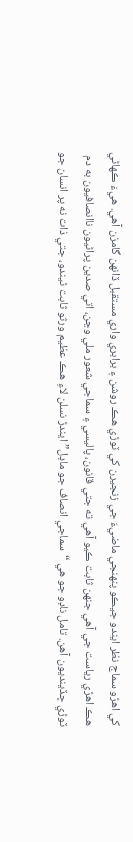کي اهڙو سماج نظر ايندو جيڪو پنهنجي ماضيءَ جي زنجيرن کي ٽوڙي هڪ روشن ۽ برابري واري مستقبل ڏانهن گامزن آهي. هيءَ ڪهاڻي هڪ اهڙي رياست جي آهي جنهن ثابت ڪيو آهي ته جتي قانون، پاليسي ۽ سماجي شعور ملي وڃن، اتي صدين پراڻيون ناانصافيون به دم ٽوڙي ڇڏينديون آهن. تامل ناڊو جو هي “سماجي انصاف جو ماڊل” ايندڙ نسلن لاءِ هڪ عظيم ورثو ثابت ٿيندو، جتي ذات نه پر انسان جو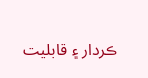ڪردار ۽ قابليت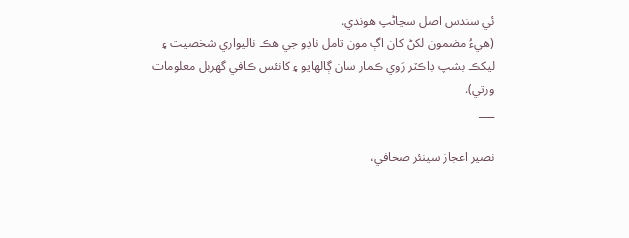ئي سندس اصل سڃاڻپ هوندي.
(ھيءُ مضمون لکڻ کان اڳ مون تامل ناڊو جي ھڪ ناليواري شخصيت ۽ ليکڪ بشپ ڊاڪٽر رَوي ڪمار سان ڳالھايو ۽ کانئس ڪافي گھربل معلومات ورتي).
___

نصير اعجاز سينئر صحافي،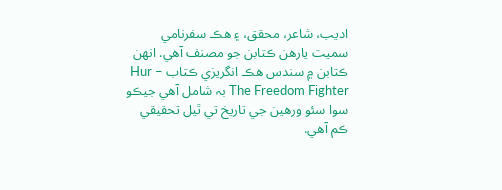اديب، شاعر، محقق، ۽ ھڪ سفرنامي سميت يارھن ڪتابن جو مصنف آھي. انھن ڪتابن ۾ سندس ھڪ انگريزي ڪتاب Hur – The Freedom Fighter بہ شامل آھي جيڪو سوا سئو ورھين جي تاريخ تي ٿيل تحقيقي ڪم آھي.